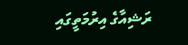ރަޝިއާގެ އިރުމަތީގައި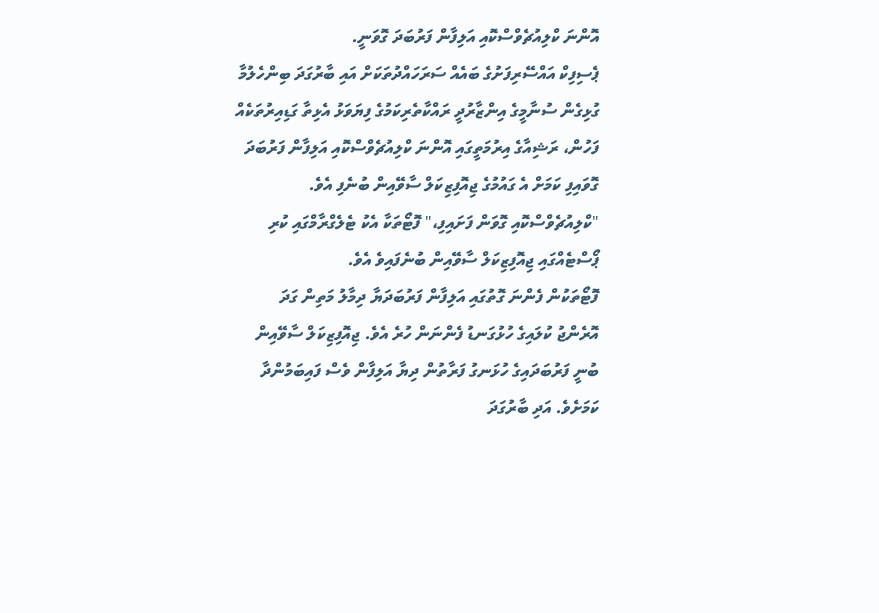އޮންނަ ކްލިއުޗެވްސްކޮއި އަލިފާން ފަރުބަދަ ގޮވަނީ.
ޕެސިފިކް އައްސޭރިފަށުގެ ބައެއް ސަރަހައްދުތަކަށް އައި ބާރުގަދަ ބިންހެލުމާ ގުޅިގެން ސުނާމީގެ އިންޒާރުދީ ރައްކާތެރިކަމުގެ ފިޔަވަޅު އެޅިތާ ގަޑިއިރުތަކެއް ފަހުން، ރަޝިއާގެ އިރުމަތީގައި އޮންނަ ކްލިއުޗެވްސްކޮއި އަލިފާން ފަރުބަދަ ގޮވައިފި ކަމަށް އެ ގައުމުގެ ޖިއޮފިޒިކަލް ސާވޭއިން ބުނެފި އެވެ.
"ކްލިއުޗެވްސްކޮއި ގޮވަން ފަށައިފި،" ފޮޓޯތަކާ އެކު ޓެލެގްރާމްގައި ކުރި ޕޯސްޓެއްގައި ޖިއޮފިޒިކަލް ސާވޭއިން ބުނެފައިވެ އެވެ.
ފޮޓޯތަކުން ފެންނަ ގޮތުގައި އަލިފާން ފަރުބަދަޔާ ދިމާލު މަތިން ގަދަ އޮރެންޖު ކުލައިގެ ހުޅުގަނޑު ފެންނަން ހުރެ އެވެ. ޖިއޮފިޒިކަލް ސާވޭއިން ބުނީ ފަރުބަދައިގެ ހުޅަނގު ފަރާތުން ދިޔާ އަލިފާން ވެސް ފައިބަމުންދާ ކަމަށެވެ. އަދި ބާރުގަދަ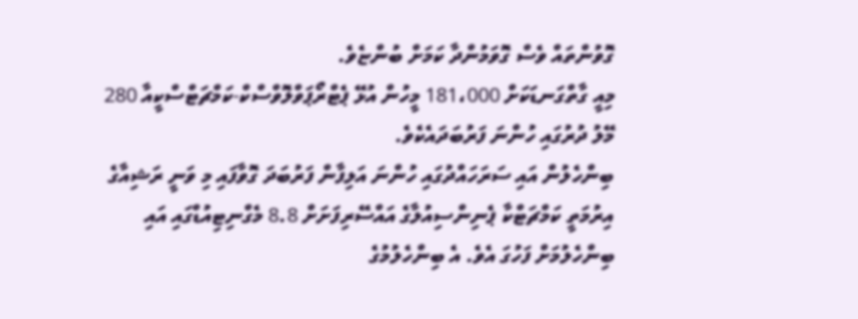ގޮވުންތައް ވެސް ގޮވަމުންދާ ކަމަށް ބުންޏެވެ.
މިއީ ގާތްގަނޑަކަށް 181،000 މީހުން އުޅޭ ޕެޓްރޯޕަވްލޮވްސްކް-ކަމްޗަޓްސްކީއާ 280 މޭލު ދުރުގައި ހުންނަ ފަރުބަދައެކެވެ.
ބިންހެލުން އައި ސަރަހައްދުގައި ހުންނަ އަލިފާން ފަރުބަދަ ގޮވާފައި މި ވަނީ ރަޝިއާގެ އިރުމަތީ ކަމްޗަޓްކާ ޕެނިންސިއުލާގެ އައްސޭރިފަށަށް 8.8 މެގްނިޓިއުޑްގައި އައި ބިންހެލުމަށް ފަހުގަ އެވެ. އެ ބިންހެލުމުގެ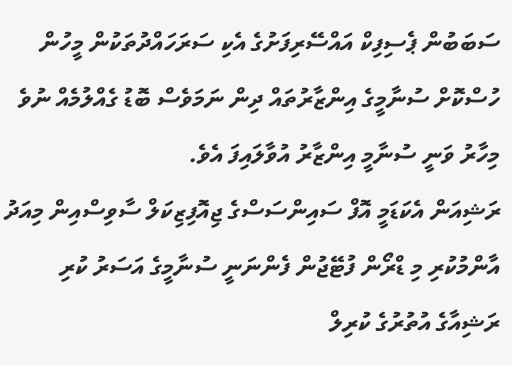ސަބަބުން ޕެސިފިކް އައްސޭރިފަށުގެ އެކި ސަރަހައްދުތަކުން މީހުން ހުސްކޮށް ސުނާމީގެ އިންޒާރުތައް ދިން ނަމަވެސް ބޮޑު ގެއްލުމެއް ނުވެ މިހާރު ވަނީ ސުނާމީ އިންޒާރު އުވާލައިފަ އެވެ.
ރަޝިއަން އެކަޑަމީ އޮފް ސައިންސަސްގެ ޖިއޮފިޒިކަލް ސާވިސްއިން މިއަދު އާންމުކުރި މި ޑްރޯން ފުޓޭޖުން ފެންނަނީ ސުނާމީގެ އަސަރު ކުރި ރަޝިއާގެ އުތުރުގެ ކުރިލް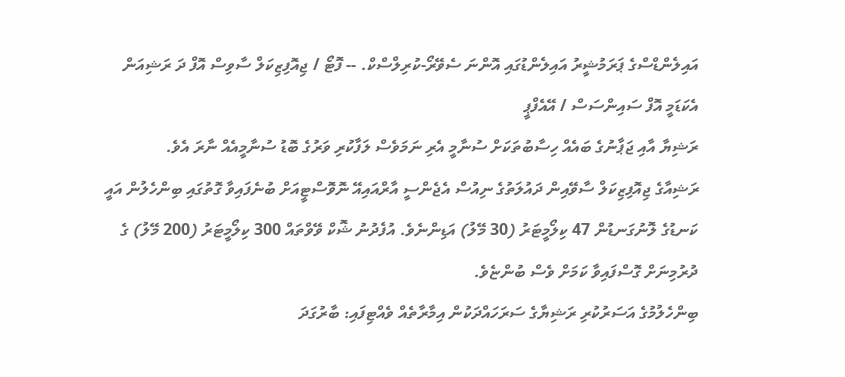އައިލެންޑްސްގެ ޕަރަމުޝީރު އައިލެންޑުގައި އޮންނަ ސެވޭރޯ-ކުރިލްސްކް. -- ފޮޓޯ / ޖިއޮފިޒިކަލް ސާވިސް އޮފް ދަ ރަޝިއަން އެކަޑަމީ އޮފް ސައިންސަސް / އޭއެފްޕީ
ރަޝިޔާ އާއި ޖަޕާނުގެ ބައެއް ހިސާބުތަކަށް ސުނާމީ އެރި ނަމަވެސް ލަފާކުރި ވަރުގެ ބޮޑު ސުނާމީއެއް ނާރަ އެވެ.
ރަޝިއާގެ ޖިއޮފިޒިކަލް ސާވޭއިން ދައުލަތުގެ ނިއުސް އެޖެންސީ އާރްއައިއޭ ނޮވޮސްޓީއަށް ބުނެފައިވާ ގޮތުގައި ބިންހެލުން އައީ ކަނޑުގެ ލޮނުގަނޑުން 47 ކިލޯމީޓަރު (30 މޭލު) އަޑިންނެވެ. އުފެދުނު ޝޮކް ވޭވްތައް 300 ކިލޯމީޓަރު (200 މޭލު) ގެ ދުރުމިނަށް ގޮސްފައިވާ ކަމަށް ވެސް ބުންޏެވެ.
ބިންހެލުމުގެ އަސަރުކުރި ރަޝިޔާގެ ސަރަހައްދަކުން އިމާރާތެއް ވެއްޓިފައި: ބާރުގަދަ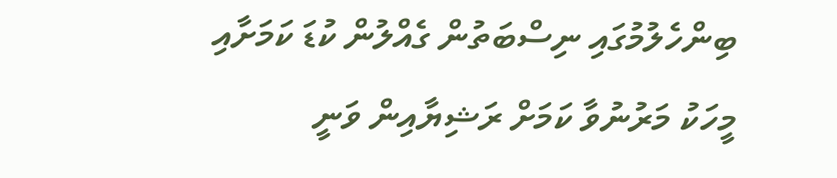ބިންހެލުމުގައި ނިސްބަތުން ގެއްލުން ކުޑަ ކަމަށާއި މީހަކު މަރުނުވާ ކަމަށް ރަޝިޔާއިން ވަނީ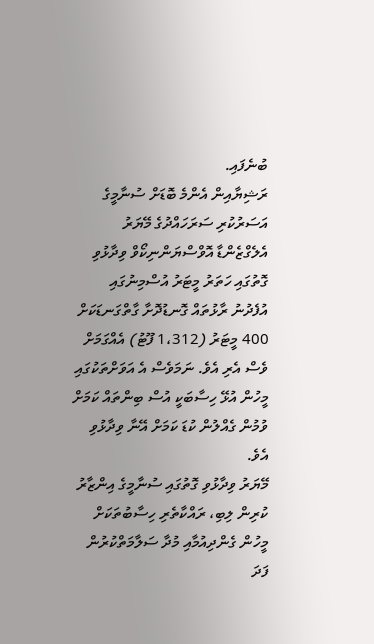ބުނެފައި.
ރަޝިޔާއިން އެންމެ ބޮޑަށް ސުނާމީގެ އަސަރުކުރި ސަރަހައްދުގެ މޭޔަރު އެލެގްޒެންޑާ އޮވްސްޔަންނިކޯވް ވިދާޅުވި ގޮތުގައި ހަތަރު މީޓަރު އުސްމިނުގައި އުފެދުނު ރާޅުތައް ގޮނޑުދޮށާ ގާތްގަނޑަކަށް 400 މީޓަރު (1،312 ފޫޓު) އެއްގަމަށް ވެސް އެރި އެވެ. ނަމަވެސް އެ އަވަށްތަކުގައި މީހުން އުޅޭ ހިސާބަކީ އުސް ބިންތައް ކަމަށް ވުމުން ގެއްލުން ކުޑަ ކަމަށް އޭނާ ވިދާޅުވި އެވެ.
މޭޔަރު ވިދާޅުވި ގޮތުގައި ސުނާމީގެ އިންޒާރު ކުރިން ލިބި، ރައްކާތެރި ހިސާބުތަކަށް މީހުން ގެންދިއުމާއި މުދާ ސަލާމަތްކުރުން ފަދަ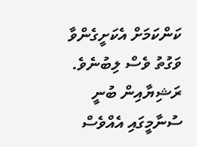ކަންކަމަށް އެކަށީގެންވާ ވަގުތު ވެސް ލިބުނެވެ.
ރަޝިޔާއިން ބުނީ ސުނާމީގައި އެއްވެސް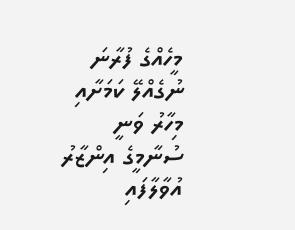މީހެއްގެ ފުރާނަ ނުގެއްލޭ ކަމަށާއި މިހާރު ވަނީ ސުނާމީގެ އިންޒާރު އުވާލާފައި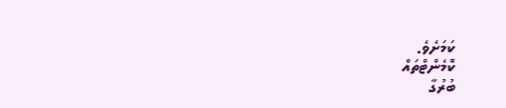ކަމަށެވެ.
ކޮމެންޓްތައް
ބުރުގާ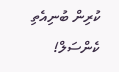ކުރިން ބުނިއެތި ކެންސަލް!